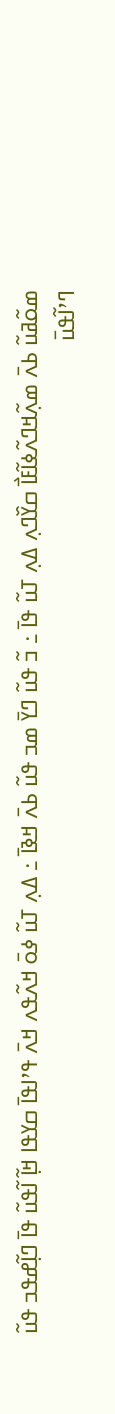ߘߋ߬ߥߎ߬ ߕߍ߫ ߘߍ߲߬ߞߣߍ߬ߦߊ߬ߓߊ߯ ߛߌ߰ߣߍ߲ ߡߍ߲ ߠߎ߬ ߟߊ߫ ߸ ߏ߬ ߟߎ߬ ߣߌ߫ ߘߏ ߟߎ߬ ߕߍ߫ ߞߢߊ߫ ߸ ߡߍ߲ ߠߎ߬ ߦߋ߫ ߞߍ߬ߟߍ ߞߍ߫ ߟߴߊߟߊ߫ ߛߌߟߊ ߞߊ߲߬ ߊ߬ߟߎ߬ ߟߊ߫ ߣߊ߲߬ߝߟߏ ߟߎ߬ ߣߴߊ߬ߟߎ߫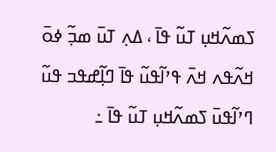ߖߘߍ߬ߞߎ߲ ߠߎ߬ ߟߊ߫ ، ߡߍ߲ ߠߎ߫ ߘߏ߲߬ ߦߋ߫ ߞߍ߬ߟߍ ߞߍ߫ ߟߴߊ߬ߟߎ߬ ߟߊ߫ ߣߊ߲߬ߝߟߏ ߟߎ߬ ߣߴߊ߬ߟߎ߫ ߖߘߍ߬ߞߎ߲ ߠߎ߬ ߟߊ߫ ߸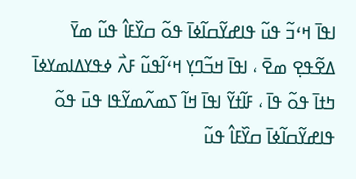ߊߟߊ߫ ߞߵߏ߬ ߟߎ߬ ߟߊߝߌ߬ߛߊ߬ߦߊ߫ ߟߋ߬ ߛߌ߰ߓߊ߮ ߟߎ߬ ߘߌ߫ ߡߐ߬ߟߐ߲ ߘߐ߫ ، ߊߟߊ߫ ߞߏ߬ߣߌ߲ ߞߵߊ߬ߟߎ߬ ߓߍ߯ ߦߟߌߡߊߘߌߦߊ߫ ߤߙߊ߫ ߟߋ߬ ߟߊ߫ ، ߓߊ߬ߙߌ߬ ߊߟߊ߫ ߞߊ߬ ߖߘߍ߬ߘߌ߬ߟߊ ߟߎ߫ ߟߋ߬ ߟߊߝߌ߬ߛߊ߬ߦߊ߫ ߛߌ߰ߓߊ߮ ߟߎ߬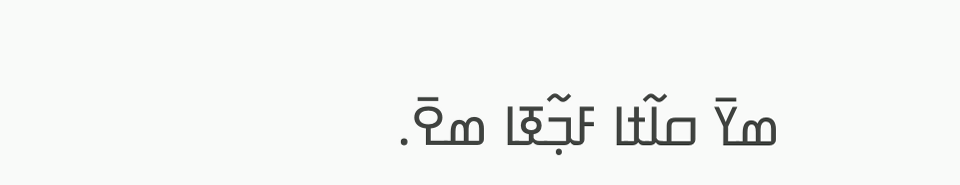ߘߌ߫ ߛߊ߬ߙߊ ߓߏ߲߬ߧߊ ߘߐ߫.